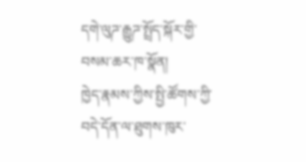དགེ་ལུཌ་རྒྱུཌ་སྤྲོད་སྐོར་གྱི་བསམ་ཆར་ཁ་སྣོན།
ཁྱེད་རྣམས་ཀྱིས་སྤྱི་ཚོགས་ཀྱི་བདེ་དོན་ལ་ཐུགས་ཁུར་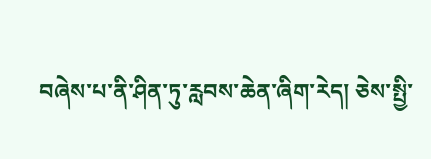བཞེས་པ་ནི་ཤིན་ཏུ་རླབས་ཆེན་ཞིག་རེད། ཅེས་སྤྱི་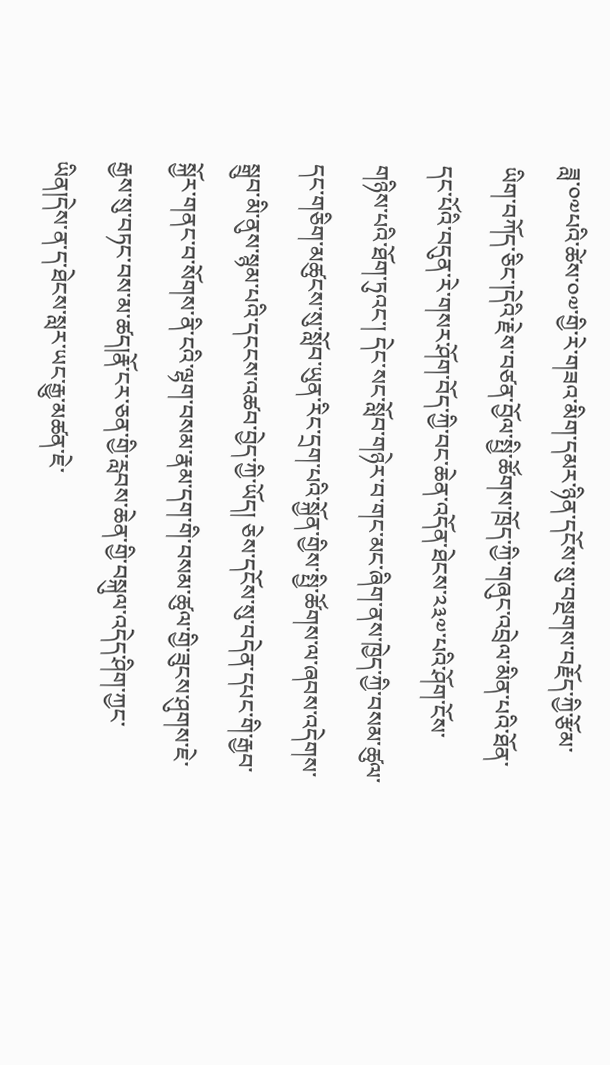ཟླ་༠༧པའི་ཚེས་༠༧་གྱི་རེ་གཟའ་མིག་དམར་ཉིན་དངོས་སུ་བསྔགས་བརྗོད་ཀྱི་རྩོམ་ཡིག་བཀོད་ཅིང་།དེའི་རྗེས་བཙན་བྱོལ་སྤྱི་ཚོགས་ཁྲོད་ཀྱི་གཞུང་འབྲེལ་མིན་པའི་ཐོན་དང་པོའི་བདུན་རེ་གསར་ཤོག་བོད་ཀྱི་བང་ཆེན་འདོན་ཐེངས་༢༣༧་པའི་ཤོག་ངོས་གཉིས་པའི་ཐོག་ཏུའང་། དེང་སང་སློབ་གཉེར་བ་གང་མང་ཞིག་ནས་ཁྱེད་ཀྱི་བསམ་ཚུལ་དང་གཅིག་མཚུངས་སུ་སློབ་ཡུན་རིང་དྲག་པའི་སྐྱོན་གྱིས་སྤྱི་ཚོགས་ལ་ཞབས་འདེགས་སྒྲུབ་མི་ནུས་སྙམ་པའི་དངངས་འཚབ་བྱེད་ཀྱི་ཡོད། ཅེས་དངོས་སུ་བདེན་དཔང་གི་རྒྱབ་སྐྱོར་གནང་བ་སོགས་ནི་ངའི་ལྷག་བསམ་རྣམ་དག་གི་བསམ་ཚུལ་གྱི་ཟུངས་ཤུགས་ཇེ་རྒྱས་སུ་བཏང་བས་མ་ཚད།རྣོ་ངར་ཅན་གྱི་རླབས་ཆེན་གྱི་བསྐུལ་འདེད་ཤིག་ཀྱང་ཡིན།དེས་ན་ད་ཐེངས་སླར་ཡང་རྒྱུ་མཚན་ཇེ་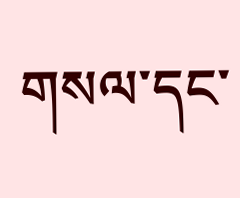གསལ་དང་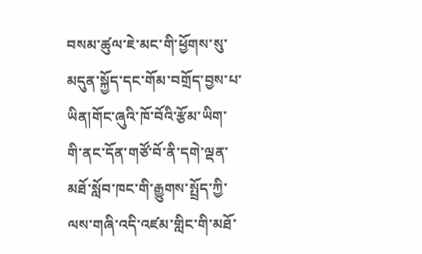བསམ་ཚུལ་ཇེ་མང་གི་ཕྱོགས་སུ་མདུན་སྐྱོད་དང་གོམ་བགྲོད་བྱས་པ་ཡིན།གོང་ཞུའི་ཁོ་བོའི་རྩོམ་ཡིག་གི་ནང་དོན་གཙོ་བོ་ནི་དགེ་ལྡན་མཐོ་སློབ་ཁང་གི་རྒྱུགས་སྤྲོད་ཀྱི་ལས་གཞི་འདི་འཛམ་གླིང་གི་མཐོ་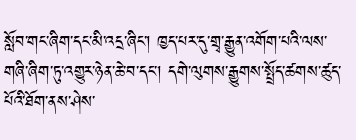སློབ་གང་ཞིག་དང་མི་འདྲ་ཞིང་། ཁྱད་པར་དུ་གྲྭ་རྒྱུན་འགོག་པའི་ལས་གཞི་ཞིག་ཏུ་འགྱུར་ཉེན་ཆེ་བ་དང་། དགེ་ལུགས་རྒྱུགས་སྤྲོད་ཚགས་ཚུད་པོའི་ཐོག་ནས་ཤེས་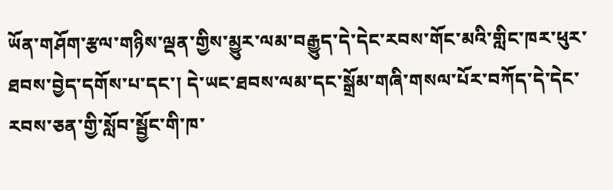ཡོན་གཤོག་རྩལ་གཉིས་ལྡན་གྱིས་མྱུར་ལམ་བརྒྱུད་དེ་དེང་རབས་གོང་མའི་གླིང་ཁར་ཕུར་ཐབས་བྱེད་དགོས་པ་དང་། དེ་ཡང་ཐབས་ལམ་དང་སྒྲོམ་གཞི་གསལ་པོར་བཀོད་དེ་དེང་རབས་ཅན་གྱི་སློབ་སྦྱོང་གི་ཁ་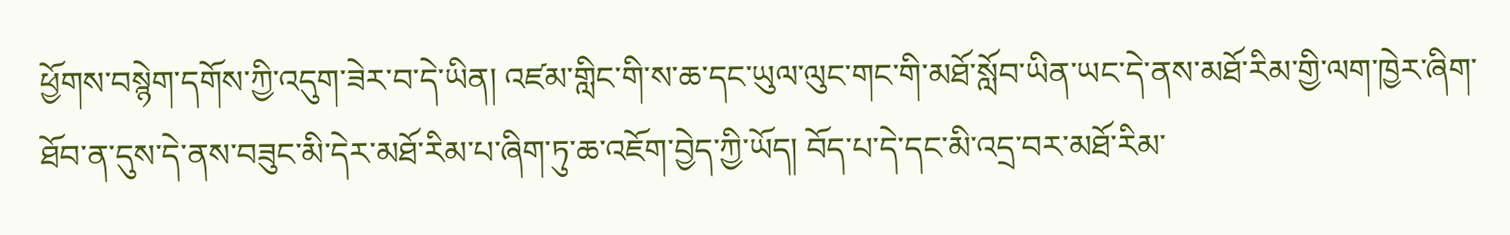ཕྱོགས་བསྙེག་དགོས་ཀྱི་འདུག་ཟེར་བ་དེ་ཡིན། འཛམ་གླིང་གི་ས་ཆ་དང་ཡུལ་ལུང་གང་གི་མཐོ་སློབ་ཡིན་ཡང་དེ་ནས་མཐོ་རིམ་གྱི་ལག་ཁྱེར་ཞིག་ཐོབ་ན་དུས་དེ་ནས་བཟུང་མི་དེར་མཐོ་རིམ་པ་ཞིག་ཏུ་ཆ་འཇོག་བྱེད་ཀྱི་ཡོད། བོད་པ་དེ་དང་མི་འདྲ་བར་མཐོ་རིམ་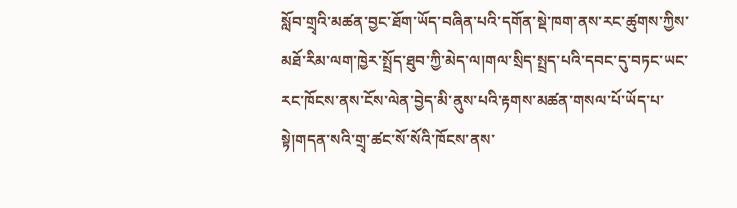སློབ་གྲྭའི་མཚན་བྱང་ཐོག་ཡོད་བཞིན་པའི་དགོན་སྡེ་ཁག་ནས་རང་ཚུགས་ཀྱིས་མཐོ་རིམ་ལག་ཁྱེར་སྤྲོད་ཐུབ་ཀྱི་མེད་ལ།གལ་སྲིད་སྤྲད་པའི་དབང་དུ་བཏང་ཡང་རང་ཁོངས་ནས་ངོས་ལེན་བྱེད་མི་ནུས་པའི་རྟགས་མཚན་གསལ་པོ་ཡོད་པ་སྟེ།གདན་སའི་གྲྭ་ཚང་སོ་སོའི་ཁོངས་ནས་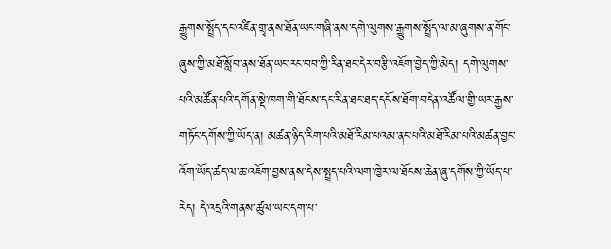རྒྱུགས་སྤྲོད་དང་འཛིན་གྲྭ་ནས་ཐོན་ཡང་གཞི་ནས་དགེ་ལུགས་རྒྱུགས་སྤྲོད་ལ་མ་ཞུགས་ན་གོང་ཞུས་ཀྱི་མཐོ་སློབ་ནས་ཐོན་ཡང་རང་བབ་ཀྱི་རིན་ཐང་དེར་བརྩི་འཇོག་བྱེད་ཀྱི་མེད། དགེ་ལུགས་པའི་མཚོན་པའི་དགོན་སྡེ་ཁག་གི་ཐོངས་དང་རིན་ཐང་ཐད་དངོས་ཐོག་བདེན་འཚོལ་གྱི་ཡར་རྒྱས་གཏོང་དགོས་ཀྱི་ཡོད་ན། མཚན་ཉིད་རིག་པའི་མཐོ་རིམ་པའམ་ནང་པའི་མཐོ་རིམ་པའི་མཚན་བྱང་འོག་ཡོད་ཚད་ལ་ཆ་འཇོག་བྱས་ནས་དེས་སྤྲད་པའི་ལག་ཁྱེར་ལ་ཐོངས་ཆེན་ཞུ་དགོས་ཀྱི་ཡོད་པ་རེད། དེ་འདྲའི་གནས་ཚུལ་ཡང་དག་པ་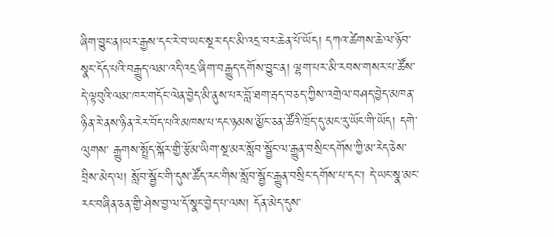ཞིག་བྱུང་ན།ཡར་རྒྱས་དང་རེ་བ་ཡང་སྔར་དང་མི་འདྲ་བར་ཆེན་པོ་ཡོད། དཀའ་ཚེགས་ཆེ་ལ་ཉོབ་སྣང་དོད་པའི་བརྒྱུད་ལམ་འདི་འདྲ་ཞིག་བརྒྱུད་དགོས་བྱུང་ན། ལྷག་པར་མི་རབས་གསར་པ་ཚོས་དེ་ལྟབུའི་ལམ་ཁར་གདོང་ལེན་བྱེད་མི་ནུས་པར་བློ་ཐག་རྦད་བཅད་ཀྱིས་འགྲེལ་བཤད་བྱེད་མཁན་ཉིན་རེ་ནས་ཉིན་རེར་བོད་པའི་མཁས་པ་དང་ཉམས་མྱོང་ཅན་ཚོའི་ཁྲོད་དུ་མང་རུ་ཡོང་གི་ཡོད། དགེ་ལུགས་ རྒྱུགས་སྤྲོད་སྐོར་གྱི་རྩོམ་ཡིག་སྔ་མར་སློབ་སྦྱོང་ལ་རྒྱུན་བསྲིང་དགོས་ཀྱི་མ་རེད་ཅེས་བྲིས་མེད་ལ། སློབ་སྦྱོང་གི་དུས་ཚོད་རང་གིས་སློབ་སྦྱོང་རྒྱུན་བསྲིང་དགོས་པ་དང་། དེ་ཡང་སྣ་མང་རང་བཞིན་ཅན་གྱི་ཤེས་བྱ་ལ་དོ་སྣང་བྱེད་པ་ལས། དོན་མེད་དུས་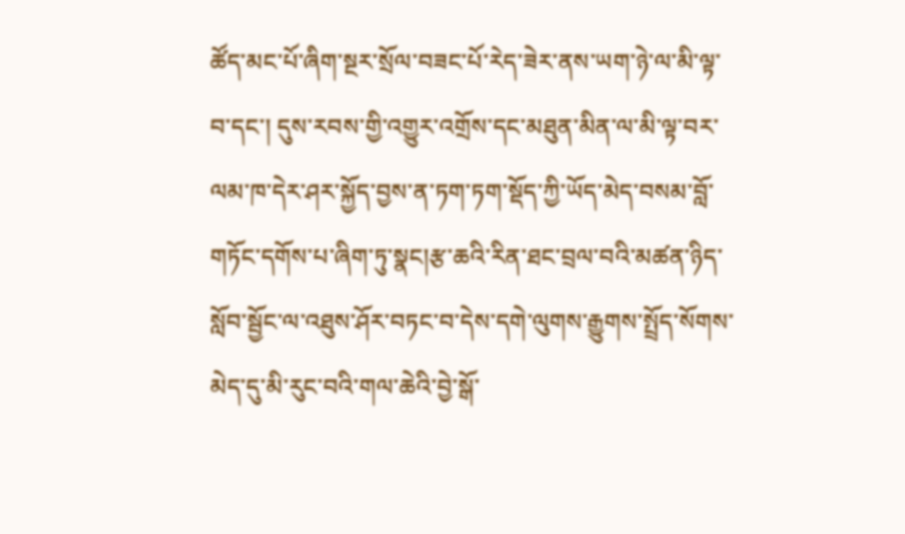ཚོད་མང་པོ་ཞིག་སྔར་སྲོལ་བཟང་པོ་རེད་ཟེར་ནས་ཡག་ཉེ་ལ་མི་ལྟ་བ་དང་། དུས་རབས་གྱི་འགྱུར་འགྲོས་དང་མཐུན་མིན་ལ་མི་ལྟ་བར་ལམ་ཁ་དེར་ཤར་སྐྱོད་བྱས་ན་ཏག་ཏག་སྡོད་ཀྱི་ཡོད་མེད་བསམ་བློ་གཏོང་དགོས་པ་ཞིག་ཏུ་སྣང།རྩ་ཆའི་རིན་ཐང་བྲལ་བའི་མཚན་ཉིད་སློབ་སྦྱོང་ལ་འཐུས་ཤོར་བཏང་བ་དེས་དགེ་ལུགས་རྒྱུགས་སྤྲོད་སོགས་མེད་དུ་མི་རུང་བའི་གལ་ཆེའི་བྱེ་སྒོ་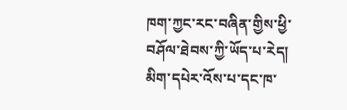ཁག་ཀྱང་རང་བཞིན་གྱིས་ཕྱི་བཤོལ་ཐེབས་ཀྱི་ཡོད་པ་རེད། མིག་དཔེར་འོས་པ་དང་ཁ་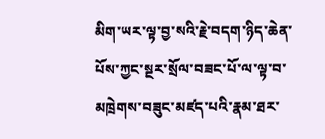མིག་ཡར་ལྟ་བྱ་སའི་རྗེ་བདག་ཉིད་ཆེན་པོས་ཀྱང་སྔར་སྲོལ་བཟང་པོ་ལ་ལྟ་བ་མཁྲེགས་བཟུང་མཛད་པའི་རྣམ་ཐར་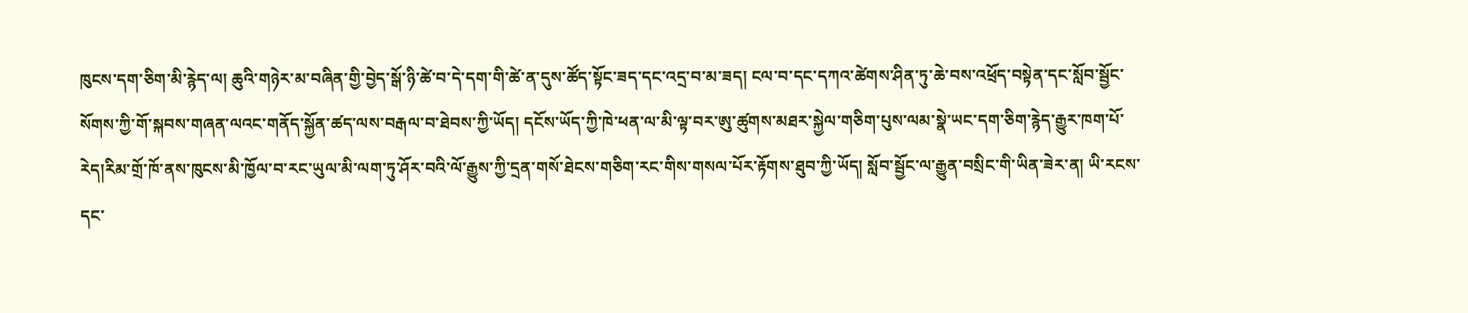ཁུངས་དག་ཅིག་མི་རྙེད་ལ། ཆུའི་གཉེར་མ་བཞིན་གྱི་བྱེད་སྒོ་ཉི་ཚེ་བ་དེ་དག་གི་ཚེ་ན་དུས་ཚོད་སྟོང་ཟད་དང་འདྲ་བ་མ་ཟད། ངལ་བ་དང་དཀའ་ཚེགས་ཤིན་ཏུ་ཆེ་བས་འཕྲོད་བསྟེན་དང་སློབ་སྦྱོང་སོགས་ཀྱི་གོ་སྐབས་གཞན་ལའང་གནོད་སྐྱོན་ཚད་ལས་བརྒལ་བ་ཐེབས་ཀྱི་ཡོད། དངོས་ཡོད་ཀྱི་ཁེ་ཕན་ལ་མི་ལྟ་བར་ཨུ་ཚུགས་མཐར་སྐྱེལ་གཅིག་པུས་ལམ་སྣེ་ཡང་དག་ཅིག་རྙེད་རྒྱུར་ཁག་པོ་རེད།རིམ་གྲོ་ཁོ་ནས་ཁུངས་མི་ཁྱོལ་བ་རང་ཡུལ་མི་ལག་ཏུ་ཤོར་བའི་ལོ་རྒྱུས་ཀྱི་དྲན་གསོ་ཐེངས་གཅིག་རང་གིས་གསལ་པོར་རྟོགས་ཐུབ་ཀྱི་ཡོད། སློབ་སྦྱོང་ལ་རྒྱུན་བསྲིང་གི་ཡིན་ཟེར་ན། ཡི་རངས་དང་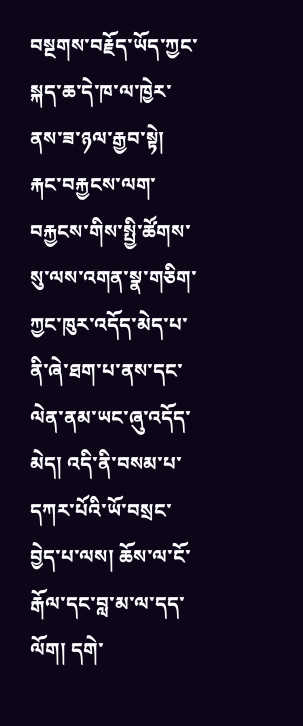བསྔགས་བརྗོད་ཡོད་ཀྱང་སྐད་ཆ་དེ་ཁ་ལ་ཁྱེར་ནས་ཟ་ཉལ་རྒྱབ་སྟེ། རྐང་བརྐྱངས་ལག་བརྐྱངས་གིས་སྤྱི་ཚོགས་སུ་ལས་འགན་སྣ་གཅིག་ཀྱང་ཁུར་འདོད་མེད་པ་ནི་ཞེ་ཐག་པ་ནས་དང་ལེན་ནམ་ཡང་ཞུ་འདོད་མེད། འདི་ནི་བསམ་པ་དཀར་པོའི་ཡོ་བསྲང་བྱེད་པ་ལས། ཆོས་ལ་ངོ་རྒོལ་དང་བླ་མ་ལ་དད་ལོག། དགེ་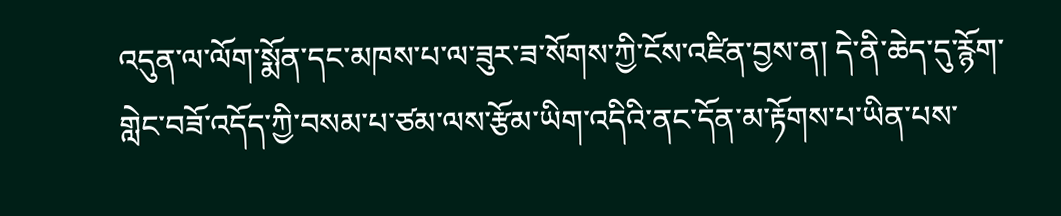འདུན་ལ་ལོག་སྨོན་དང་མཁས་པ་ལ་ཟུར་ཟ་སོགས་ཀྱི་ངོས་འཛིན་བྱས་ན། དེ་ནི་ཆེད་དུ་རྙོག་གླེང་བཟོ་འདོད་ཀྱི་བསམ་པ་ཙམ་ལས་རྩོམ་ཡིག་འདིའི་ནང་དོན་མ་རྟོགས་པ་ཡིན་པས་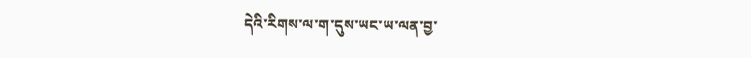དེའི་རིགས་ལ་ག་དུས་ཡང་ཡ་ལན་བྱ་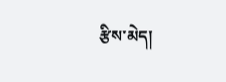རྩིས་མེད།